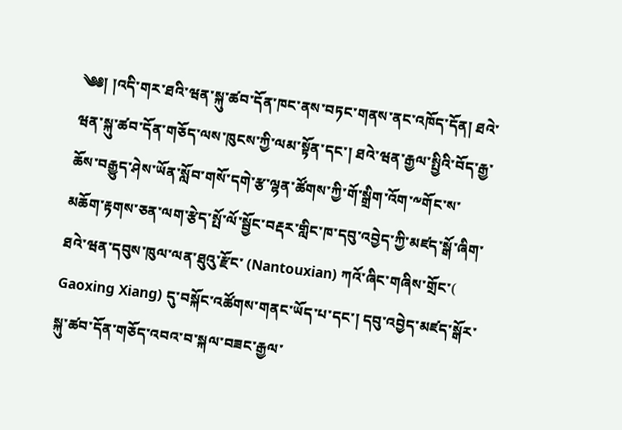༄༅། །འདི་གར་ཐའི་ཝན་སྐུ་ཚབ་དོན་ཁང་ནས་བཏང་གནས་ནང་འཁོད་དོན། ཐའེ་ཝན་སྐུ་ཚབ་དོན་གཅོད་ལས་ཁུངས་ཀྱི་ལམ་སྟོན་དང་། ཐའེ་ཝན་རྒྱལ་སྤྱིའི་བོད་རྒྱ་ཆོས་བརྒྱུད་ཤེས་ཡོན་སློབ་གསོ་དགེ་རྩ་ལྷན་ཚོགས་ཀྱི་གོ་སྒྲིག་འོག་༸གོང་ས་མཆོག་རྟགས་ཅན་ལག་རྩེད་སྤོ་ལོ་སྦྱོང་བརྡར་གླིང་ཁ་དབུ་འབྱེད་ཀྱི་མཛད་སྒོ་ཞིག་ཐའེ་ཝན་དབུས་ཁུལ་ལན་ཐུའུ་རྫོང་ (Nantouxian) ཀའོ་ཞིང་གཞིས་གྲོང་( Gaoxing Xiang) དུ་བསྐོང་འཚོགས་གནང་ཡོད་པ་དང་། དབུ་འབྱེད་མཛད་སྒོར་སྐུ་ཚབ་དོན་གཅོད་འབའ་བ་སྐལ་བཟང་རྒྱལ་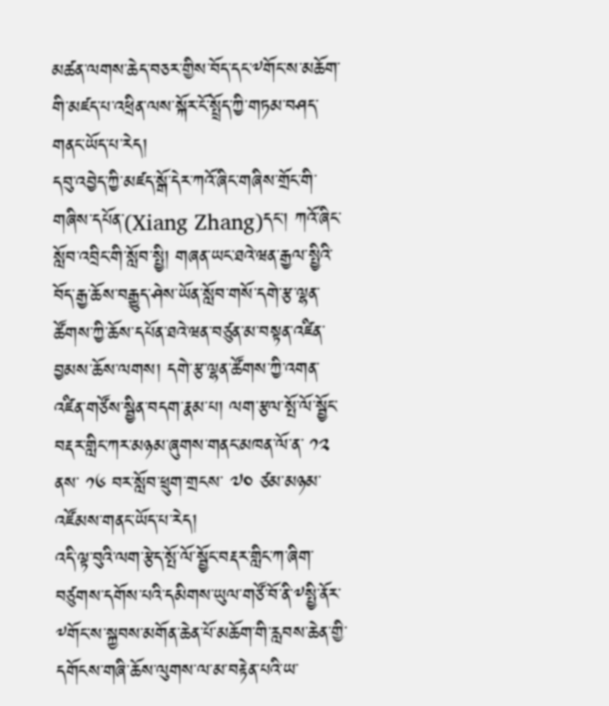མཚན་ལགས་ཆེད་བཅར་གྱིས་བོད་དང་༸གོང་ས་མཆོག་གི་མཛད་པ་འཕྲིན་ལས་སྐོར་ངོ་སྤྲོད་ཀྱི་གཏམ་བཤད་གནང་ཡོད་པ་རེད།
དབུ་འབྱེད་ཀྱི་མཛད་སྒོ་དེར་ཀའོ་ཞིང་གཞིས་གྲོང་གི་གཞིས་དཔོན་(Xiang Zhang)དང་། ཀའོ་ཞིང་སློབ་འབྲིང་གི་སློབ་སྤྱི། གཞན་ཡང་ཐའེ་ཝན་རྒྱལ་སྤྱིའི་བོད་རྒྱ་ཆོས་བརྒྱུད་ཤེས་ཡོན་སློབ་གསོ་དགེ་རྩ་ལྷན་ཚོགས་ཀྱི་ཆོས་དཔོན་ཐའེ་ཝན་བཙུན་མ་བསྟན་འཛིན་བྱམས་ཆོས་ལགས། དགེ་རྩ་ལྷན་ཚོགས་ཀྱི་འགན་འཛིན་གཙོས་སྦྱིན་བདག་རྣམ་པ། ལག་རྩལ་སྤོ་ལོ་སྦྱོང་བརྡར་གླིང་ཀར་མཉམ་ཞུགས་གནང་མཁན་ལོ་ན་ ༡༢ ནས་ ༡༦ བར་སློབ་ཕྲུག་གྲངས་ ༧༠ ཙམ་མཉམ་འཛོམས་གནང་ཡོད་པ་རེད།
འདི་ལྟ་བུའི་ལག་རྩེད་སྤོ་ལོ་སྦྱོང་བརྡར་གླིང་ཀ་ཞིག་བཙུགས་དགོས་པའི་དམིགས་ཡུལ་གཙོ་བོ་ནི་༸སྤྱི་ནོར་༸གོང་ས་སྐྱབས་མགོན་ཆེན་པོ་མཆོག་གི་རླབས་ཆེན་གྱི་དགོངས་གཞི་ཆོས་ལུགས་ལ་མ་བརྟེན་པའི་ཡ་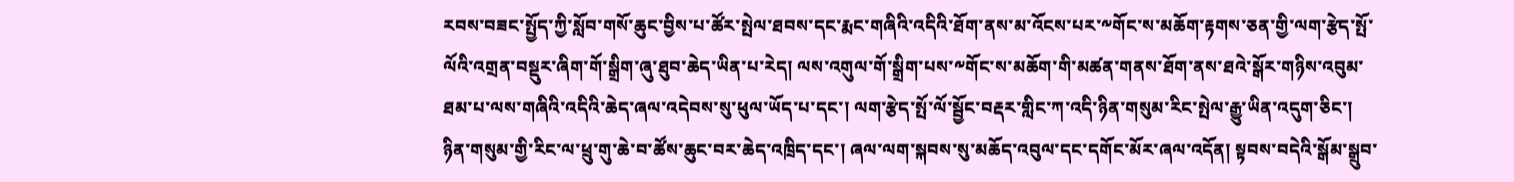རབས་བཟང་སྤྱོད་ཀྱི་སློབ་གསོ་ཆུང་བྱིས་པ་ཚོར་སྤེལ་ཐབས་དང་རྨང་གཞིའི་འདིའི་ཐོག་ནས་མ་འོངས་པར་༸གོང་ས་མཆོག་རྟགས་ཅན་གྱི་ལག་རྩེད་སྤོ་ལོའི་འགྲན་བསྡུར་ཞིག་གོ་སྒྲིག་ཞུ་ཐུབ་ཆེད་ཡིན་པ་རེད། ལས་འགུལ་གོ་སྒྲིག་པས་༸གོང་ས་མཆོག་གི་མཚན་གནས་ཐོག་ནས་ཐའེ་སྒོར་གཉིས་འབུམ་ཐམ་པ་ལས་གཞིའི་འདིའི་ཆེད་ཞལ་འདེབས་སུ་ཕུལ་ཡོད་པ་དང་། ལག་རྩེད་སྤོ་ལོ་སྦྱོང་བརྡར་གླིང་ཀ་འདི་ཉིན་གསུམ་རིང་སྤེལ་རྒྱུ་ཡིན་འདུག་ཅིང་། ཉིན་གསུམ་གྱི་རིང་ལ་ཕྲུ་གུ་ཆེ་བ་ཚོས་ཆུང་བར་ཆེད་འཁྲིད་དང་། ཞལ་ལག་སྐབས་སུ་མཆོད་འབུལ་དང་དགོང་མོར་ཞལ་འདོན། སྟབས་བདེའི་སྒོམ་སྒྲུབ་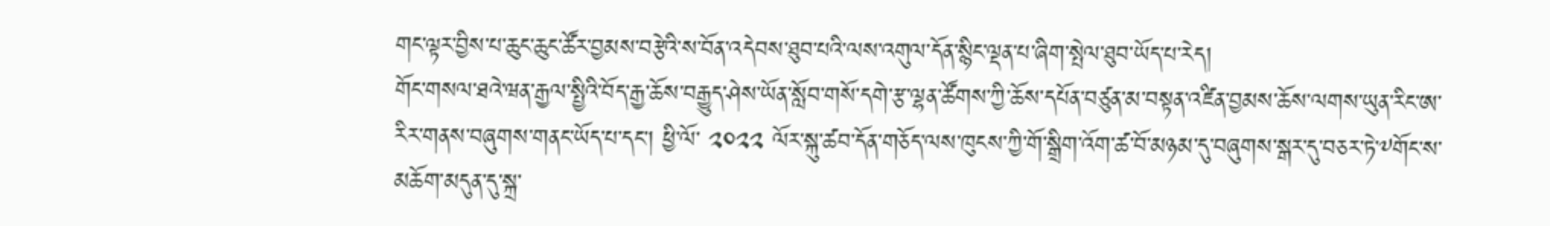གང་ལྟར་བྱིས་པ་ཆུང་ཆུང་ཚོར་བྱམས་བརྩེའི་ས་བོན་འདེབས་ཐུབ་པའི་ལས་འགུལ་དོན་སྙིང་ལྡན་པ་ཞིག་སྤེལ་ཐུབ་ཡོད་པ་རེད།
གོང་གསལ་ཐའེ་ཝན་རྒྱལ་སྤྱིའི་བོད་རྒྱ་ཆོས་བརྒྱུད་ཤེས་ཡོན་སློབ་གསོ་དགེ་རྩ་ལྷན་ཚོགས་ཀྱི་ཆོས་དཔོན་བཙུན་མ་བསྟན་འཛིན་བྱམས་ཆོས་ལགས་ཡུན་རིང་ཨ་རིར་གནས་བཞུགས་གནང་ཡོད་པ་དང་། ཕྱི་ལོ་ ༢༠༢༢ ལོར་སྐུ་ཚབ་དོན་གཅོད་ལས་ཁུངས་ཀྱི་གོ་སྒྲིག་འོག་ཚ་བོ་མཉམ་དུ་བཞུགས་སྒར་དུ་བཅར་ཏེ་༸གོང་ས་མཆོག་མདུན་དུ་སྐྲ་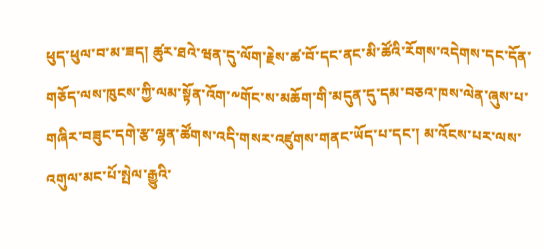ཕུད་ཕུལ་བ་མ་ཟད། ཚུར་ཐའེ་ཝན་དུ་ལོག་རྗེས་ཚ་བོ་དང་ནང་མི་ཚོའི་རོགས་འདེགས་དང་དོན་གཅོད་ལས་ཁུངས་ཀྱི་ལམ་སྟོན་འོག་༸གོང་ས་མཆོག་གི་མདུན་དུ་དམ་བཅའ་ཁས་ལེན་ཞུས་པ་གཞིར་བཟུང་དགེ་རྩ་ལྷན་ཚོགས་འདི་གསར་འཛུགས་གནང་ཡོད་པ་དང་། མ་འོངས་པར་ལས་འགུལ་མང་པོ་སྤེལ་རྒྱུའི་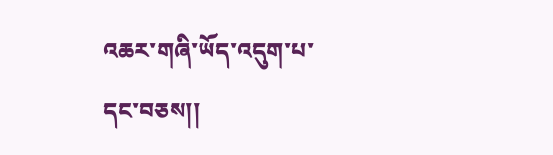འཆར་གཞི་ཡོད་འདུག་པ་དང་བཅས།།